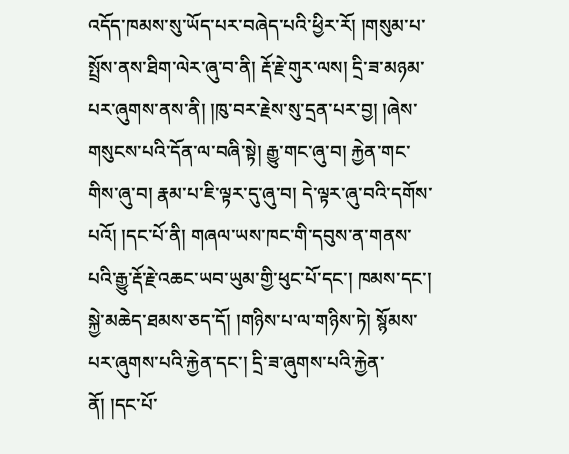འདོད་ཁམས་སུ་ཡོད་པར་བཞེད་པའི་ཕྱིར་རོ། །གསུམ་པ་སྤྲོས་ནས་ཐིག་ལེར་ཞུ་བ་ནི། རྡོ་རྗེ་གུར་ལས། དྲི་ཟ་མཉམ་པར་ཞུགས་ནས་ནི། །ཁུ་བར་རྗེས་སུ་དྲན་པར་བྱ། །ཞེས་གསུངས་པའི་དོན་ལ་བཞི་སྟེ། རྒྱུ་གང་ཞུ་བ། རྐྱེན་གང་གིས་ཞུ་བ། རྣམ་པ་ཇི་ལྟར་དུ་ཞུ་བ། དེ་ལྟར་ཞུ་བའི་དགོས་པའོ། །དང་པོ་ནི། གཞལ་ཡས་ཁང་གི་དབུས་ན་གནས་པའི་རྒྱུ་རྡོ་རྗེ་འཆང་ཡབ་ཡུམ་གྱི་ཕུང་པོ་དང་། ཁམས་དང་། སྐྱེ་མཆེད་ཐམས་ཅད་དོ། །གཉིས་པ་ལ་གཉིས་ཏེ། སྙོམས་པར་ཞུགས་པའི་རྐྱེན་དང་། དྲི་ཟ་ཞུགས་པའི་རྐྱེན་ནོ། །དང་པོ་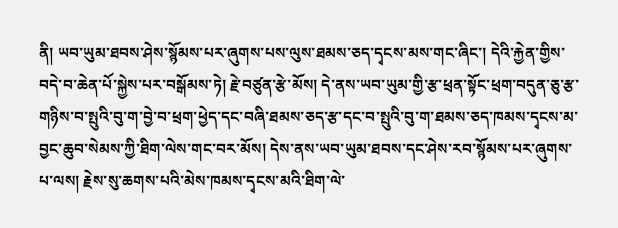ནི། ཡབ་ཡུམ་ཐབས་ཤེས་སྙོམས་པར་ཞུགས་པས་ལུས་ཐམས་ཅད་དྭངས་མས་གང་ཞིང་། དེའི་རྐྱེན་གྱིས་བདེ་བ་ཆེན་པོ་སྐྱེས་པར་བསྒོམས་ཏེ། རྗེ་བཙུན་རྩེ་མོས། དེ་ནས་ཡབ་ཡུམ་གྱི་རྩ་ཕྲན་སྟོང་ཕྲག་བདུན་ཅུ་རྩ་གཉིས་བ་སྤུའི་བུ་ག་བྱེ་བ་ཕྲག་ཕྱེད་དང་བཞི་ཐམས་ཅད་རྩ་དང་བ་སྤུའི་བུ་ག་ཐམས་ཅད་ཁམས་དྭངས་མ་བྱང་ཆུབ་སེམས་ཀྱི་ཐིག་ལེས་གང་བར་མོས། དེས་ནས་ཡབ་ཡུམ་ཐབས་དང་ཤེས་རབ་སྙོམས་པར་ཞུགས་པ་ལས། རྗེས་སུ་ཆགས་པའི་མེས་ཁམས་དྭངས་མའི་ཐིག་ལེ་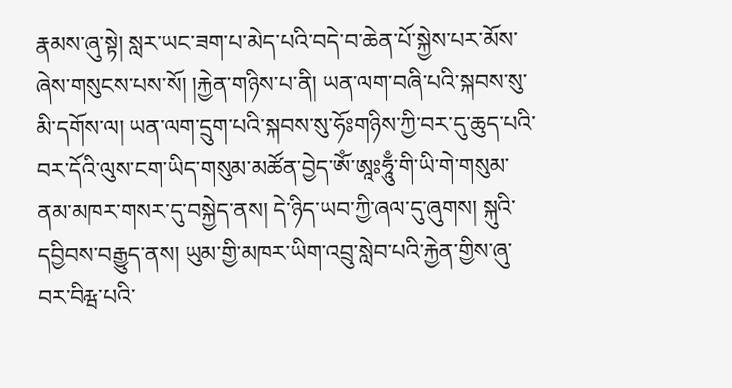རྣམས་ཞུ་སྟེ། སླར་ཡང་ཟག་པ་མེད་པའི་བདེ་བ་ཆེན་པོ་སྐྱེས་པར་མོས་ཞེས་གསུངས་པས་སོ། །རྐྱེན་གཉིས་པ་ནི། ཡན་ལག་བཞི་པའི་སྐབས་སུ་མི་དགོས་ལ། ཡན་ལག་དྲུག་པའི་སྐབས་སུ་ཧོཿགཉིས་ཀྱི་བར་དུ་ཆུད་པའི་བར་དོའི་ལུས་ངག་ཡིད་གསུམ་མཚོན་བྱེད་ཨོཾ་ཨཱཿཧཱུྃ་གི་ཡི་གེ་གསུམ་ནམ་མཁར་གསར་དུ་བསྐྱེད་ནས། དེ་ཉིད་ཡབ་ཀྱི་ཞལ་དུ་ཞུགས། སྐུའི་དབྱིབས་བརྒྱུད་ནས། ཡུམ་གྱི་མཁར་ཡིག་འབྲུ་སླེབ་པའི་རྐྱེན་གྱིས་ཞུ་བར་བིརྺ་པའི་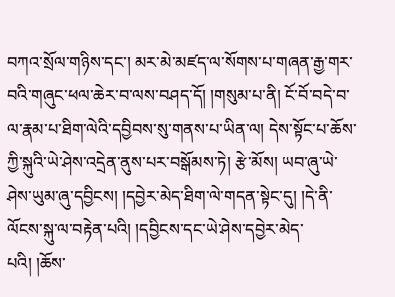བཀའ་སྲོལ་གཉིས་དང་། མར་མེ་མཛད་ལ་སོགས་པ་གཞན་རྒྱ་གར་བའི་གཞུང་ཕལ་ཆེར་བ་ལས་བཤད་དོ། །གསུམ་པ་ནི། ངོ་བོ་བདེ་བ་ལ་རྣམ་པ་ཐིག་ལེའི་དབྱིབས་སུ་གནས་པ་ཡིན་ལ། དེས་སྟོང་པ་ཆོས་ཀྱི་སྐུའི་ཡེ་ཤེས་འདྲེན་ནུས་པར་བསྒོམས་ཏེ། རྩེ་མོས། ཡབ་ཞུ་ཡེ་ཤེས་ཡུམ་ཞུ་དབྱིངས། །དབྱེར་མེད་ཐིག་ལེ་གདན་སྟེང་དུ། །དེ་ནི་ལོངས་སྐུ་ལ་བརྟེན་པའི། །དབྱིངས་དང་ཡེ་ཤེས་དབྱེར་མེད་པའི། །ཆོས་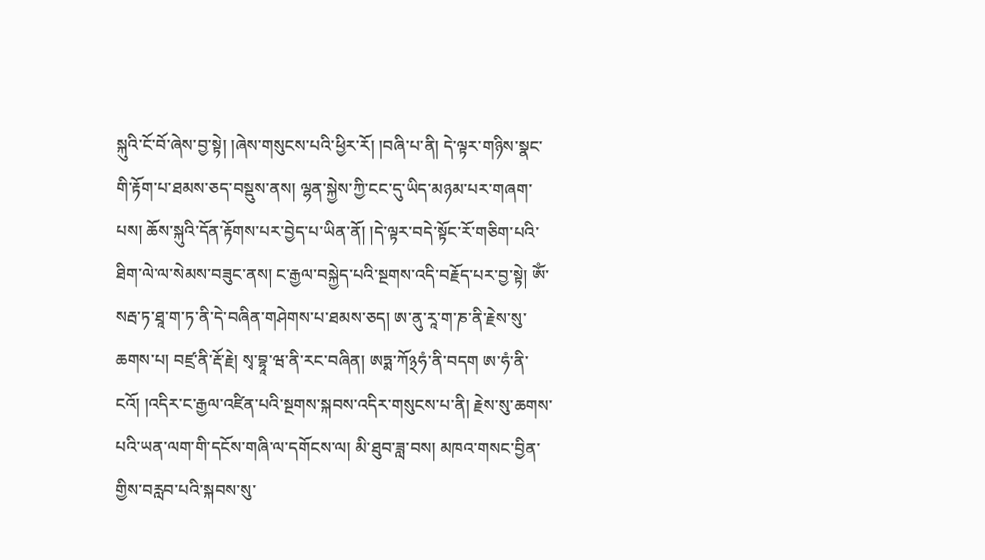སྐུའི་ངོ་བོ་ཞེས་བྱ་སྟེ། །ཞེས་གསུངས་པའི་ཕྱིར་རོ། །བཞི་པ་ནི། དེ་ལྟར་གཉིས་སྣང་གི་རྟོག་པ་ཐམས་ཅད་བསྡུས་ནས། ལྷན་སྐྱེས་ཀྱི་ངང་དུ་ཡིད་མཉམ་པར་གཞག་པས། ཆོས་སྐུའི་དོན་རྟོགས་པར་བྱེད་པ་ཡིན་ནོ། །དེ་ལྟར་བདེ་སྟོང་རོ་གཅིག་པའི་ཐིག་ལེ་ལ་སེམས་བཟུང་ནས། ང་རྒྱལ་བསྐྱེད་པའི་སྔགས་འདི་བརྗོད་པར་བྱ་སྟེ། ཨོཾ་སརྦ་ཏ་ཐཱ་ག་ཏ་ནི་དེ་བཞིན་གཤེགས་པ་ཐམས་ཅད། ཨ་ནུ་རཱ་ག་ཎ་ནི་རྗེས་སུ་ཆགས་པ། བཛྲ་ནི་རྡོ་རྗེ། སྭ་བྷཱ་ཝ་ནི་རང་བཞིན། ཨཏྨ་ཀོ྅ཧཾ་ནི་བདག ཨ་ཧཾ་ནི་ངའོ། །འདིར་ང་རྒྱལ་འཛིན་པའི་སྔགས་སྐབས་འདིར་གསུངས་པ་ནི། རྗེས་སུ་ཆགས་པའི་ཡན་ལག་གི་དངོས་གཞི་ལ་དགོངས་ལ། མི་ཐུབ་ཟླ་བས། མཁའ་གསང་བྱིན་གྱིས་བརླབ་པའི་སྐབས་སུ་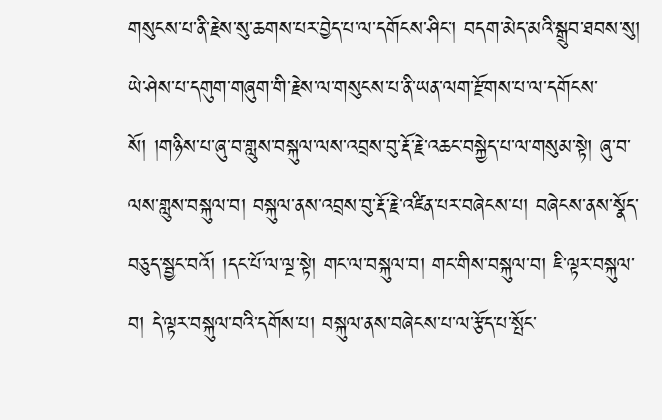གསུངས་པ་ནི་རྗེས་སུ་ཆགས་པར་བྱེད་པ་ལ་དགོངས་ཤིང་། བདག་མེད་མའི་སྒྲུབ་ཐབས་སུ། ཡེ་ཤེས་པ་དགུག་གཞུག་གི་རྗེས་ལ་གསུངས་པ་ནི་ཡན་ལག་རྫོགས་པ་ལ་དགོངས་སོ། །གཉིས་པ་ཞུ་བ་གླུས་བསྐུལ་ལས་འབྲས་བུ་རྡོ་རྗེ་འཆང་བསྐྱེད་པ་ལ་གསུམ་སྟེ། ཞུ་བ་ལས་གླུས་བསྐུལ་བ། བསྐུལ་ནས་འབྲས་བུ་རྡོ་རྗེ་འཛིན་པར་བཞེངས་པ། བཞེངས་ནས་སྣོད་བཅུད་སྦྱང་བའོ། །དང་པོ་ལ་ལྔ་སྟེ། གང་ལ་བསྐུལ་བ། གང་གིས་བསྐུལ་བ། ཇི་ལྟར་བསྐུལ་བ། དེ་ལྟར་བསྐུལ་བའི་དགོས་པ། བསྐུལ་ནས་བཞེངས་པ་ལ་རྩོད་པ་སྤོང་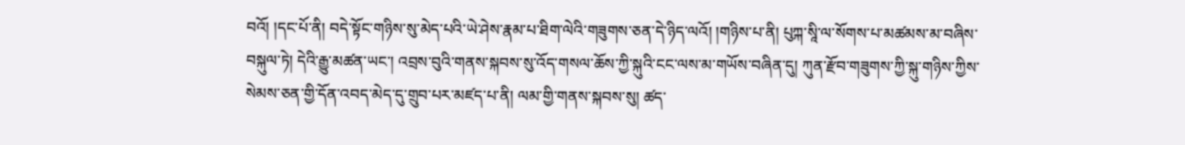བའོ། །དང་པོ་ནི། བདེ་སྟོང་གཉིས་སུ་མེད་པའི་ཡེ་ཤེས་རྣམ་པ་ཐིག་ལེའི་གཟུགས་ཅན་དེ་ཉིད་ལའོ། །གཉིས་པ་ནི། པུཀྐ་སཱི་ལ་སོགས་པ་མཚམས་མ་བཞིས་བསྐུལ་ཏེ། དེའི་རྒྱུ་མཚན་ཡང་། འབྲས་བུའི་གནས་སྐབས་སུ་འོད་གསལ་ཆོས་ཀྱི་སྐུའི་ངང་ལས་མ་གཡོས་བཞིན་དུ། ཀུན་རྫོབ་གཟུགས་ཀྱི་སྐུ་གཉིས་ཀྱིས་སེམས་ཅན་གྱི་དོན་འབད་མེད་དུ་གྲུབ་པར་མཛད་པ་ནི། ལམ་གྱི་གནས་སྐབས་སུ། ཚད་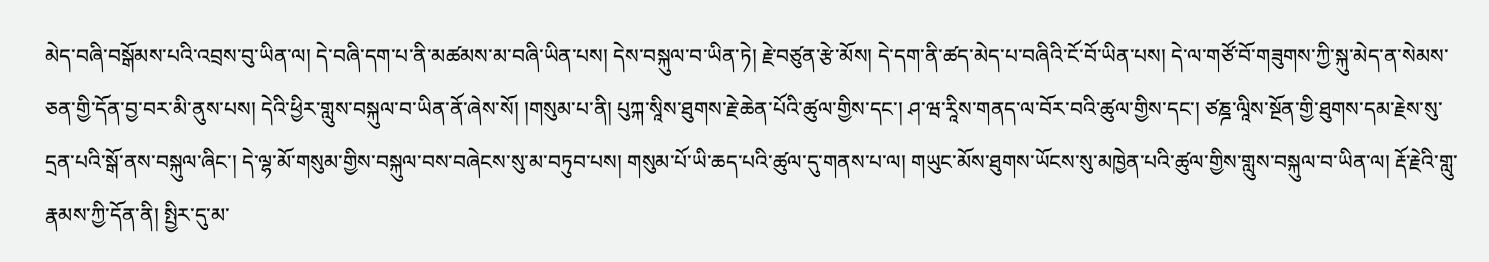མེད་བཞི་བསྒོམས་པའི་འབྲས་བུ་ཡིན་ལ། དེ་བཞི་དག་པ་ནི་མཚམས་མ་བཞི་ཡིན་པས། དེས་བསྐུལ་བ་ཡིན་ཏེ། རྗེ་བཙུན་རྩེ་མོས། དེ་དག་ནི་ཚད་མེད་པ་བཞིའི་ངོ་བོ་ཡིན་པས། དེ་ལ་གཙོ་བོ་གཟུགས་ཀྱི་སྐུ་མེད་ན་སེམས་ཅན་གྱི་དོན་བྱ་བར་མི་ནུས་པས། དེའི་ཕྱིར་གླུས་བསྐུལ་བ་ཡིན་ནོ་ཞེས་སོ། །གསུམ་པ་ནི། པུཀྐ་སཱིས་ཐུགས་རྗེ་ཆེན་པོའི་ཚུལ་གྱིས་དང་། ཤ་ཝ་རཱིས་གནད་ལ་བོར་བའི་ཚུལ་གྱིས་དང་། ཙཎྜ་ལཱིས་སྔོན་གྱི་ཐུགས་དམ་རྗེས་སུ་དྲན་པའི་སྒོ་ནས་བསྐུལ་ཞིང་། དེ་ལྷ་མོ་གསུམ་གྱིས་བསྐུལ་བས་བཞེངས་སུ་མ་བཏུབ་པས། གསུམ་པོ་ཡི་ཆད་པའི་ཚུལ་དུ་གནས་པ་ལ། གཡུང་མོས་ཐུགས་ཡོངས་སུ་མཁྱེན་པའི་ཚུལ་གྱིས་གླུས་བསྐུལ་བ་ཡིན་ལ། རྡོ་རྗེའི་གླུ་རྣམས་ཀྱི་དོན་ནི། སྤྱིར་དུ་མ་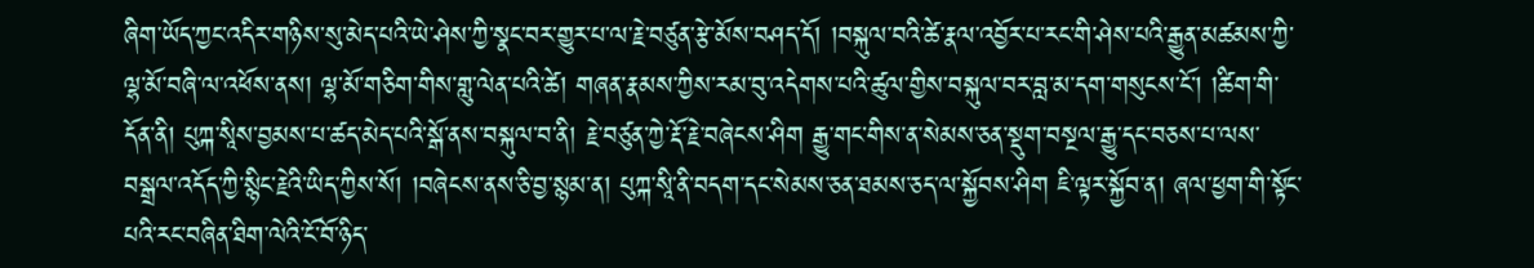ཞིག་ཡོད་ཀྱང་འདིར་གཉིས་སུ་མེད་པའི་ཡེ་ཤེས་ཀྱི་སྣང་བར་གྱུར་པ་ལ་རྗེ་བཙུན་རྩེ་མོས་བཤད་དོ། །བསྐུལ་བའི་ཚེ་རྣལ་འབྱོར་པ་རང་གི་ཤེས་པའི་རྒྱུན་མཚམས་ཀྱི་ལྷ་མོ་བཞི་ལ་འཕོས་ནས། ལྷ་མོ་གཅིག་གིས་གླུ་ལེན་པའི་ཚེ། གཞན་རྣམས་ཀྱིས་རམ་བུ་འདེགས་པའི་ཚུལ་གྱིས་བསྐུལ་བར་བླ་མ་དག་གསུངས་ངོ་། །ཚིག་གི་དོན་ནི། པུཀྐ་སཱིས་བྱམས་པ་ཚད་མེད་པའི་སྒོ་ནས་བསྐུལ་བ་ནི། རྗེ་བཙུན་ཀྱེ་རྡོ་རྗེ་བཞེངས་ཤིག རྒྱུ་གང་གིས་ན་སེམས་ཅན་སྡུག་བསྔལ་རྒྱུ་དང་བཅས་པ་ལས་བསྒྲལ་འདོད་ཀྱི་སྙིང་རྗེའི་ཡིད་ཀྱིས་སོ། །བཞེངས་ནས་ཅི་བྱ་སྙམ་ན། པུཀྐ་སཱི་ནི་བདག་དང་སེམས་ཅན་ཐམས་ཅད་ལ་སྐྱོབས་ཤིག ཇི་ལྟར་སྐྱོབ་ན། ཞལ་ཕྱག་གི་སྟོང་པའི་རང་བཞིན་ཐིག་ལེའི་ངོ་བོ་ཉིད་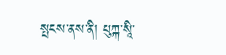སྤངས་ནས་ནི། པུཀྐ་སཱི་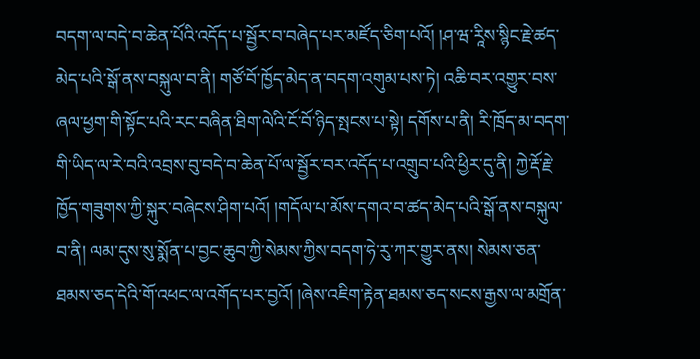བདག་ལ་བདེ་བ་ཆེན་པོའི་འདོད་པ་སྦྱོར་བ་བཞེད་པར་མཛོད་ཅིག་པའོ། །ཤ་ཝ་རཱིས་སྙིང་རྗེ་ཚད་མེད་པའི་སྒོ་ནས་བསྐུལ་བ་ནི། གཙོ་བོ་ཁྱོད་མེད་ན་བདག་འགུམ་པས་ཏེ། འཆི་བར་འགྱུར་བས་ཞལ་ཕྱག་གི་སྟོང་པའི་རང་བཞིན་ཐིག་ལེའི་ངོ་བོ་ཉིད་སྤངས་པ་སྟེ། དགོས་པ་ནི། རི་ཁྲོད་མ་བདག་གི་ཡིད་ལ་རེ་བའི་འབྲས་བུ་བདེ་བ་ཆེན་པོ་ལ་སྦྱོར་བར་འདོད་པ་འགྲུབ་པའི་ཕྱིར་དུ་ནི། ཀྱེ་རྡོ་རྗེ་ཁྱོད་གཟུགས་ཀྱི་སྐུར་བཞེངས་ཤིག་པའོ། །གདོལ་པ་མོས་དགའ་བ་ཚད་མེད་པའི་སྒོ་ནས་བསྐུལ་བ་ནི། ལམ་དུས་སུ་སྨོན་པ་བྱང་ཆུབ་ཀྱི་སེམས་ཀྱིས་བདག་ཧེ་རུ་ཀར་གྱུར་ནས། སེམས་ཅན་ཐམས་ཅད་དེའི་གོ་འཕང་ལ་འགོད་པར་བྱའོ། །ཞེས་འཇིག་རྟེན་ཐམས་ཅད་སངས་རྒྱས་ལ་མགྲོན་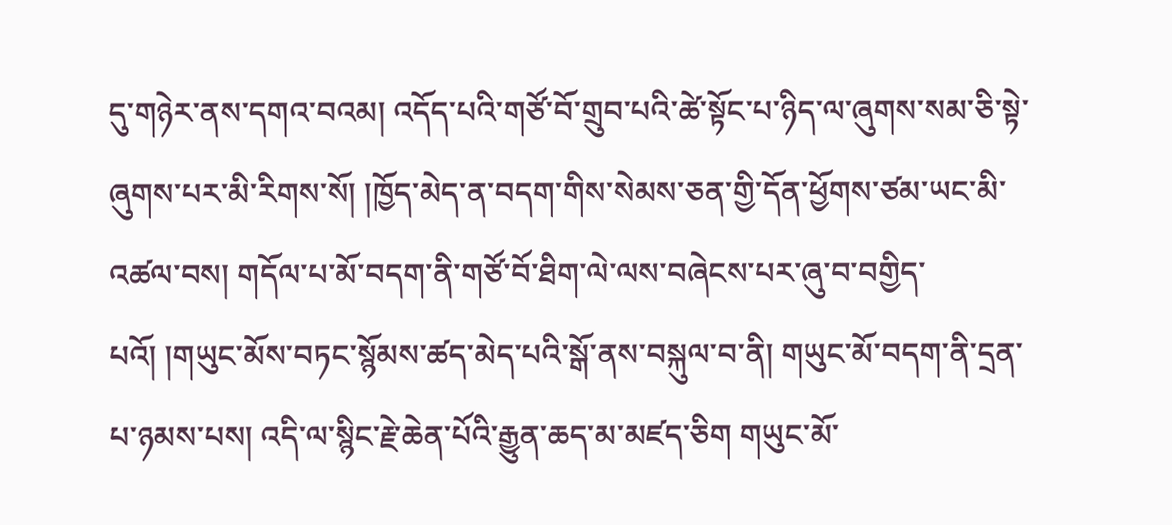དུ་གཉེར་ནས་དགའ་བའམ། འདོད་པའི་གཙོ་བོ་གྲུབ་པའི་ཚེ་སྟོང་པ་ཉིད་ལ་ཞུགས་སམ་ཅི་སྟེ་ཞུགས་པར་མི་རིགས་སོ། །ཁྱོད་མེད་ན་བདག་གིས་སེམས་ཅན་གྱི་དོན་ཕྱོགས་ཙམ་ཡང་མི་འཚལ་བས། གདོལ་པ་མོ་བདག་ནི་གཙོ་བོ་ཐིག་ལེ་ལས་བཞེངས་པར་ཞུ་བ་བགྱིད་པའོ། །གཡུང་མོས་བཏང་སྙོམས་ཚད་མེད་པའི་སྒོ་ནས་བསྐུལ་བ་ནི། གཡུང་མོ་བདག་ནི་དྲན་པ་ཉམས་པས། འདི་ལ་སྙིང་རྗེ་ཆེན་པོའི་རྒྱུན་ཆད་མ་མཛད་ཅིག གཡུང་མོ་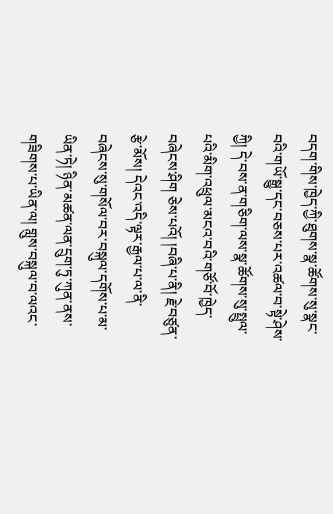བདག་གིས་ཁྱེད་ཀྱི་ཐུགས་སྣ་ཚོགས་སུ་སྣང་བའི་གཡོ་སྒྱུ་དང་བཅས་པར་འཚལ་བ་སྟེ་ཤེས་ཀྱི། དེ་བས་ན་གཅིག་ལས་སྣ་ཚོགས་སུ་སྤྲུལ་པའི་མིག་འཕྲུལ་མངའ་བའི་གཙོ་བོ་ཁྱེད་བཞེངས་ཤིག ཅེས་པའོ། །བཞི་པ་ནི། རྗེ་བཙུན་རྩེ་མོས། དེའང་འདི་ལྟར་རྒྱལ་པ་ལ་ནི་བཞེངས་སུ་གསོལ་བར་བསྐུལ་དགོས་པ་མ་ཡིན་ཏེ། ཉིན་མཚན་ལན་དྲུག་ཏུ་ཀུན་ནས་གཟིགས་པ་ཡིན་ལ། གླུས་བསྐུལ་བ་ལའང་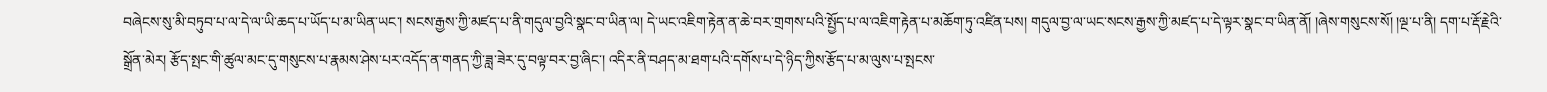བཞེངས་སུ་མི་བཏུབ་པ་ལ་དེ་ལ་ཡི་ཆད་པ་ཡོད་པ་མ་ཡིན་ཡང་། སངས་རྒྱས་ཀྱི་མཛད་པ་ནི་གདུལ་བྱའི་སྣང་བ་ཡིན་ལ། དེ་ཡང་འཇིག་རྟེན་ན་ཆེ་བར་གྲགས་པའི་སྤྱོད་པ་ལ་འཇིག་རྟེན་པ་མཆོག་ཏུ་འཛིན་པས། གདུལ་བྱ་ལ་ཡང་སངས་རྒྱས་ཀྱི་མཛད་པ་དེ་ལྟར་སྣང་བ་ཡིན་ནོ། །ཞེས་གསུངས་སོ། །ལྔ་པ་ནི། དག་པ་རྡོ་རྗེའི་སྒྲོན་མེར། རྩོད་སྤང་གི་ཚུལ་མང་དུ་གསུངས་པ་རྣམས་ཤེས་པར་འདོད་ན་གནད་ཀྱི་ཟླ་ཟེར་དུ་བལྟ་བར་བྱ་ཞིང་། འདིར་ནི་བཤད་མ་ཐག་པའི་དགོས་པ་དེ་ཉིད་ཀྱིས་རྩོད་པ་མ་ལུས་པ་སྤངས་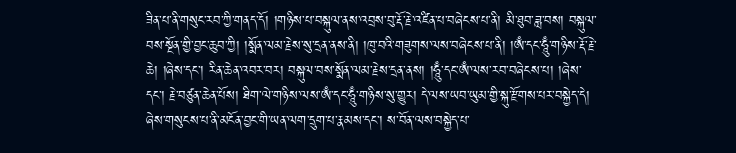ཟིན་པ་ནི་གསུང་རབ་ཀྱི་གནད་དོ། །གཉིས་པ་བསྐུལ་ནས་འབྲས་བུ་རྡོ་རྗེ་འཛིན་པ་བཞེངས་པ་ནི། མི་ཐུབ་ཟླ་བས། བསྐུལ་བས་སྔོན་གྱི་བྱང་ཆུབ་ཀྱི། །སྨོན་ལམ་རྗེས་སུ་དྲན་ནས་ནི། །ཁུ་བའི་གཟུགས་ལས་བཞེངས་པ་ནི། །ཨྃ་དང་ཧཱུྃ་གཉིས་རྡོ་རྗེ་ཆེ། །ཞེས་དང་། རིན་ཆེན་འབར་བར། བསྐུལ་བས་སྨོན་ལམ་རྗེས་དྲན་ནས། །ཧཱུྃ་དང་ཨྃ་ལས་རབ་བཞེངས་པ། །ཞེས་དང་། རྗེ་བཙུན་ཆེན་པོས། ཐིག་ལེ་གཉིས་ལས་ཨྃ་དང་ཧཱུྃ་གཉིས་སུ་གྱུར། དེ་ལས་ཡབ་ཡུམ་གྱི་སྐུ་རྫོགས་པར་བསྐྱེད་དེ། ཞེས་གསུངས་པ་ནི་མངོན་བྱང་གི་ཡན་ལག་དྲུག་པ་རྣམས་དང་། ས་བོན་ལས་བསྐྱེད་པ་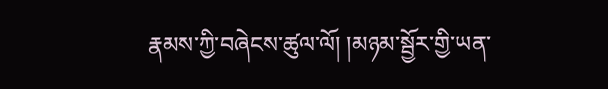རྣམས་ཀྱི་བཞེངས་ཚུལ་ལོ། །མཉམ་སྦྱོར་གྱི་ཡན་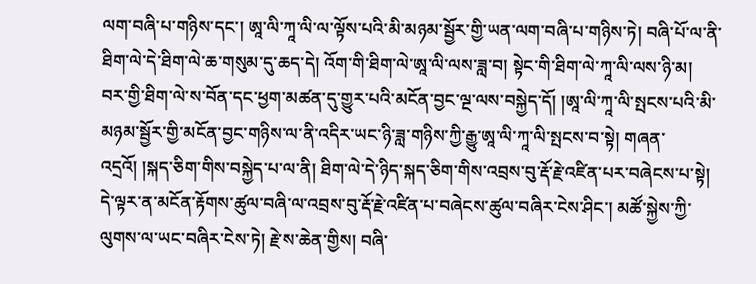ལག་བཞི་པ་གཉིས་དང་། ཨཱ་ལི་ཀཱ་ལི་ལ་ལྟོས་པའི་མི་མཉམ་སྦྱོར་གྱི་ཡན་ལག་བཞི་པ་གཉིས་ཏེ། བཞི་པོ་ལ་ནི་ཐིག་ལེ་དེ་ཐིག་ལེ་ཆ་གསུམ་དུ་ཆད་དེ། འོག་གི་ཐིག་ལེ་ཨཱ་ལི་ལས་ཟླ་བ། སྟེང་གི་ཐིག་ལེ་ཀཱ་ལི་ལས་ཉི་མ། བར་གྱི་ཐིག་ལེ་ས་བོན་དང་ཕྱག་མཚན་དུ་གྱུར་པའི་མངོན་བྱང་ལྔ་ལས་བསྐྱེད་དོ། །ཨཱ་ལི་ཀཱ་ལི་སྤངས་པའི་མི་མཉམ་སྦྱོར་གྱི་མངོན་བྱང་གཉིས་ལ་ནི་འདིར་ཡང་ཉི་ཟླ་གཉིས་ཀྱི་རྒྱུ་ཨཱ་ལི་ཀཱ་ལི་སྤངས་བ་སྟེ། གཞན་འདྲའོ། །སྐད་ཅིག་གིས་བསྐྱེད་པ་ལ་ནི། ཐིག་ལེ་དེ་ཉིད་སྐད་ཅིག་གིས་འབྲས་བུ་རྡོ་རྗེ་འཛིན་པར་བཞེངས་པ་སྟེ། དེ་ལྟར་ན་མངོན་རྟོགས་ཚུལ་བཞི་ལ་འབྲས་བུ་རྡོ་རྗེ་འཛིན་པ་བཞེངས་ཚུལ་བཞིར་ངེས་ཤིང་། མཚོ་སྐྱེས་ཀྱི་ལུགས་ལ་ཡང་བཞིར་ངེས་ཏེ། རྗེ་ས་ཆེན་གྱིས། བཞི་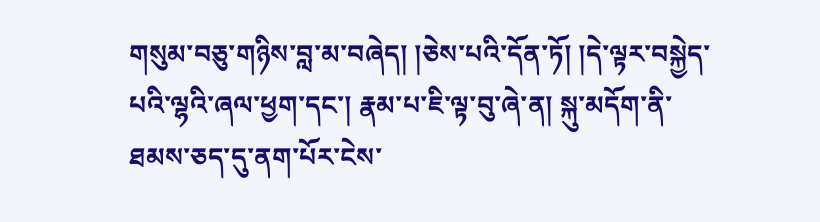གསུམ་བཅུ་གཉིས་བླ་མ་བཞེད། །ཅེས་པའི་དོན་ཏོ། །དེ་ལྟར་བསྐྱེད་པའི་ལྷའི་ཞལ་ཕྱག་དང་། རྣམ་པ་ཇི་ལྟ་བུ་ཞེ་ན། སྐུ་མདོག་ནི་ཐམས་ཅད་དུ་ནག་པོར་ངེས་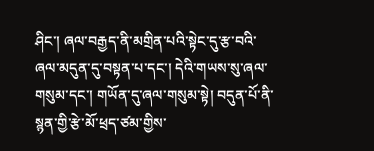ཤིང་། ཞལ་བརྒྱད་ནི་མགྲིན་པའི་སྟེང་དུ་རྩ་བའི་ཞལ་མདུན་དུ་བསྟན་པ་དང་། དེའི་གཡས་སུ་ཞལ་གསུམ་དང་། གཡོན་དུ་ཞལ་གསུམ་སྟེ། བདུན་པོ་ནི་སྙན་གྱི་རྩེ་མོ་ཕྲད་ཙམ་གྱིས་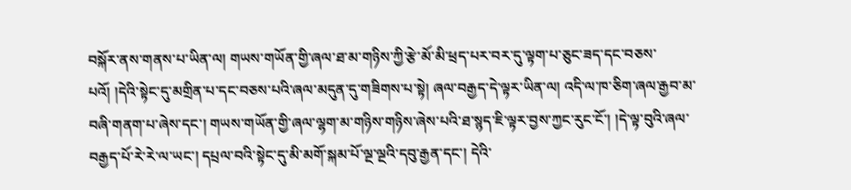བསྐོར་ནས་གནས་པ་ཡིན་ལ། གཡས་གཡོན་གྱི་ཞལ་ཐ་མ་གཉིས་ཀྱི་རྩེ་མོ་མི་ཕྲད་པར་བར་དུ་ལྟག་པ་ཅུང་ཟད་དང་བཅས་པའོ། །དེའི་སྟེང་དུ་མགྲིན་པ་དང་བཅས་པའི་ཞལ་མདུན་དུ་གཟིགས་པ་སྟེ། ཞལ་བརྒྱད་དེ་ལྟར་ཡིན་ལ། འདི་ལ་ཁ་ཅིག་ཞལ་རྒྱབ་མ་བཞི་གནག་པ་ཞེས་དང་། གཡས་གཡོན་གྱི་ཞལ་ལྷག་མ་གཉིས་གཉིས་ཞེས་པའི་ཐ་སྙད་ཇི་ལྟར་བྱས་ཀྱང་རུང་ངོ་། །དེ་ལྟ་བུའི་ཞལ་བརྒྱད་པོ་རེ་རེ་ལ་ཡང་། དཔྲལ་བའི་སྟེང་དུ་མི་མགོ་སྐམ་པོ་ལྔ་ལྔའི་དབུ་རྒྱན་དང་། དེའི་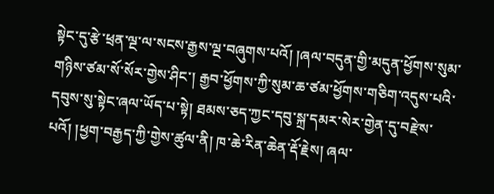སྟེང་དུ་རྩེ་ཕྲན་ལྔ་ལ་སངས་རྒྱས་ལྔ་བཞུགས་པའོ། །ཞལ་བདུན་གྱི་མདུན་ཕྱོགས་སུམ་གཉིས་ཙམ་སོ་སོར་གྱེས་ཤིང་། རྒྱབ་ཕྱོགས་ཀྱི་སུམ་ཆ་ཙམ་ཕྱོགས་གཅིག་འདུས་པའི་དབུས་སུ་སྟེང་ཞལ་ཡོད་པ་སྟེ། ཐམས་ཅད་ཀྱང་དབུ་སྐྲ་དམར་སེར་གྱེན་དུ་བརྫེས་པའོ། །ཕྱག་བརྒྱད་ཀྱི་གྱེས་ཚུལ་ནི། ཁ་ཆེ་རིན་ཆེན་རྡོ་རྗེས། ཞལ་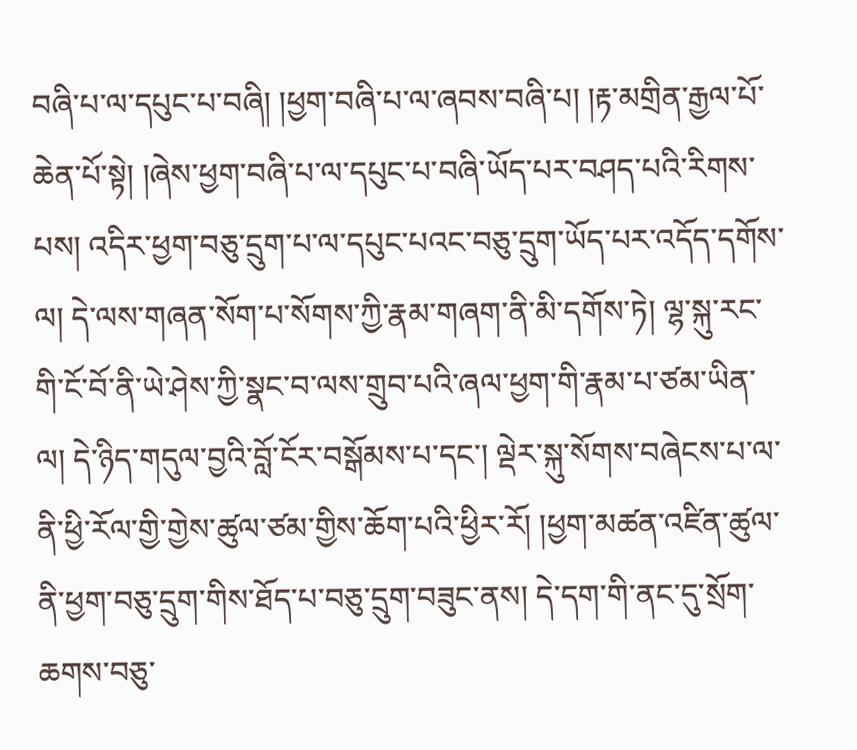བཞི་པ་ལ་དཔུང་པ་བཞི། །ཕྱག་བཞི་པ་ལ་ཞབས་བཞི་པ། །རྟ་མགྲིན་རྒྱལ་པོ་ཆེན་པོ་སྟེ། །ཞེས་ཕྱག་བཞི་པ་ལ་དཔུང་པ་བཞི་ཡོད་པར་བཤད་པའི་རིགས་པས། འདིར་ཕྱག་བཅུ་དྲུག་པ་ལ་དཔུང་པའང་བཅུ་དྲུག་ཡོད་པར་འདོད་དགོས་ལ། དེ་ལས་གཞན་སོག་པ་སོགས་ཀྱི་རྣམ་གཞག་ནི་མི་དགོས་ཏེ། ལྷ་སྐུ་རང་གི་ངོ་བོ་ནི་ཡེ་ཤེས་ཀྱི་སྣང་བ་ལས་གྲུབ་པའི་ཞལ་ཕྱག་གི་རྣམ་པ་ཙམ་ཡིན་ལ། དེ་ཉིད་གདུལ་བྱའི་བློ་ངོར་བསྒོམས་པ་དང་། ལྡེར་སྐུ་སོགས་བཞེངས་པ་ལ་ནི་ཕྱི་རོལ་གྱི་གྱེས་ཚུལ་ཙམ་གྱིས་ཆོག་པའི་ཕྱིར་རོ། །ཕྱག་མཚན་འཛིན་ཚུལ་ནི་ཕྱག་བཅུ་དྲུག་གིས་ཐོད་པ་བཅུ་དྲུག་བཟུང་ནས། དེ་དག་གི་ནང་དུ་སྲོག་ཆགས་བཅུ་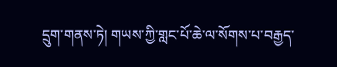དྲུག་གནས་ཏེ། གཡས་ཀྱི་གླང་པོ་ཆེ་ལ་སོགས་པ་བརྒྱད་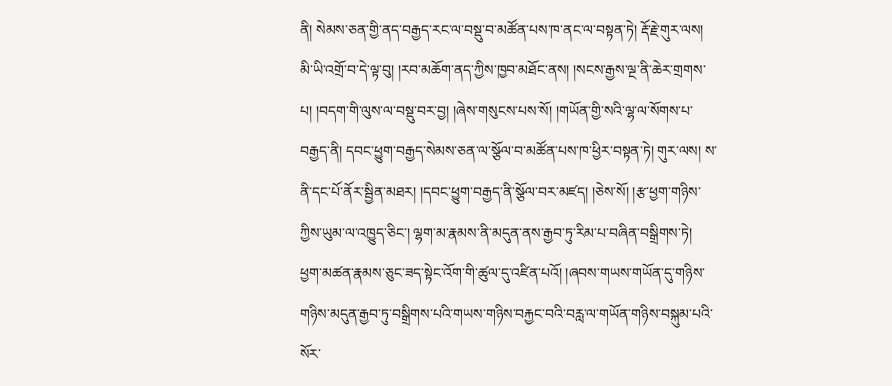ནི། སེམས་ཅན་གྱི་ནད་བརྒྱད་རང་ལ་བསྡུ་བ་མཚོན་པས་ཁ་ནང་ལ་བསྟན་ཏེ། རྡོ་རྗེ་གུར་ལས། མི་ཡི་འགྲོ་བ་དེ་ལྟ་བུ། །རབ་མཆོག་ནད་ཀྱིས་ཁྱབ་མཐོང་ནས། །སངས་རྒྱས་ལྔ་ནི་ཆེར་གྲགས་པ། །བདག་གི་ལུས་ལ་བསྡུ་བར་བྱ། །ཞེས་གསུངས་པས་སོ། །གཡོན་གྱི་སའི་ལྷ་ལ་སོགས་པ་བརྒྱད་ནི། དབང་ཕྱུག་བརྒྱད་སེམས་ཅན་ལ་སྩོལ་བ་མཚོན་པས་ཁ་ཕྱིར་བསྟན་ཏེ། གུར་ལས། ས་ནི་དང་པོ་ནོར་སྦྱིན་མཐར། །དབང་ཕྱུག་བརྒྱད་ནི་སྩོལ་བར་མཛད། །ཅེས་སོ། །རྩ་ཕྱག་གཉིས་ཀྱིས་ཡུམ་ལ་འཁྱུད་ཅིང་། ལྷག་མ་རྣམས་ནི་མདུན་ནས་རྒྱབ་ཏུ་རིམ་པ་བཞིན་བསྒྲིགས་ཏེ། ཕྱག་མཚན་རྣམས་ཅུང་ཟད་སྟེང་འོག་གི་ཚུལ་དུ་འཛིན་པའོ། །ཞབས་གཡས་གཡོན་དུ་གཉིས་གཉིས་མདུན་རྒྱབ་ཏུ་བསྒྲིགས་པའི་གཡས་གཉིས་བརྐྱང་བའི་བརླ་ལ་གཡོན་གཉིས་བསྐུམ་པའི་སོར་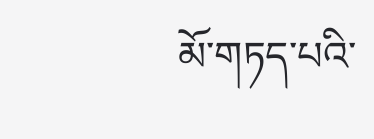མོ་གཏད་པའི་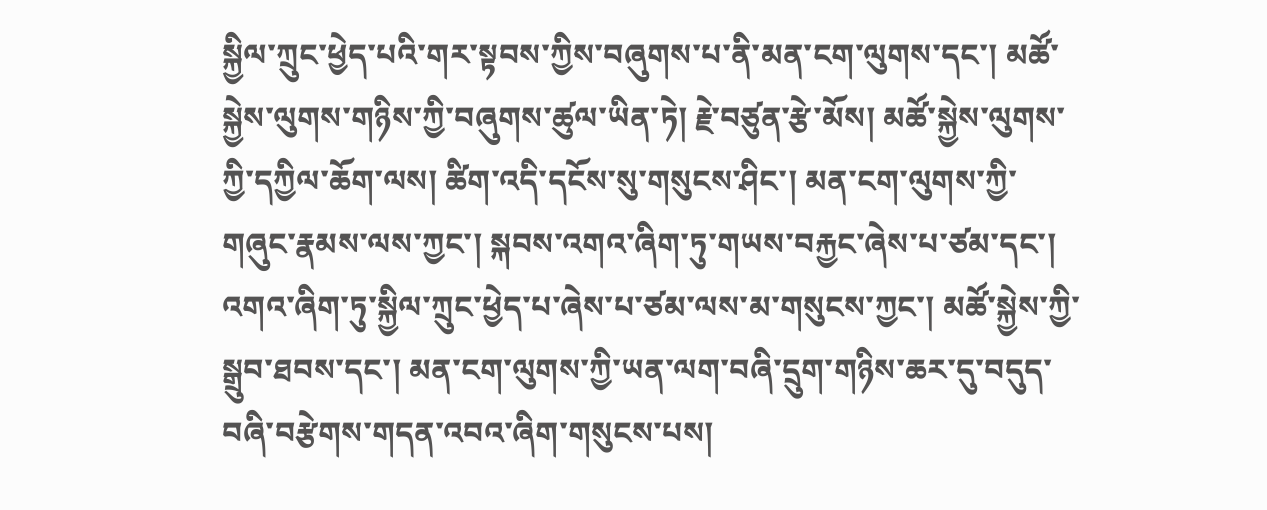སྐྱིལ་ཀྲུང་ཕྱེད་པའི་གར་སྟབས་ཀྱིས་བཞུགས་པ་ནི་མན་ངག་ལུགས་དང་། མཚོ་སྐྱེས་ལུགས་གཉིས་ཀྱི་བཞུགས་ཚུལ་ཡིན་ཏེ། རྗེ་བཙུན་རྩེ་མོས། མཚོ་སྐྱེས་ལུགས་ཀྱི་དཀྱིལ་ཆོག་ལས། ཚིག་འདི་དངོས་སུ་གསུངས་ཤིང་། མན་ངག་ལུགས་ཀྱི་གཞུང་རྣམས་ལས་ཀྱང་། སྐབས་འགའ་ཞིག་ཏུ་གཡས་བརྐྱང་ཞེས་པ་ཙམ་དང་། འགའ་ཞིག་ཏུ་སྐྱིལ་ཀྲུང་ཕྱེད་པ་ཞེས་པ་ཙམ་ལས་མ་གསུངས་ཀྱང་། མཚོ་སྐྱེས་ཀྱི་སྒྲུབ་ཐབས་དང་། མན་ངག་ལུགས་ཀྱི་ཡན་ལག་བཞི་དྲུག་གཉིས་ཆར་དུ་བདུད་བཞི་བརྩེགས་གདན་འབའ་ཞིག་གསུངས་པས།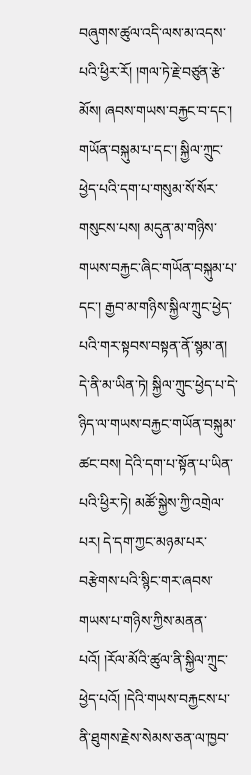བཞུགས་ཚུལ་འདི་ལས་མ་འདས་པའི་ཕྱིར་རོ། །གལ་ཏེ་རྗེ་བཙུན་རྩེ་མོས། ཞབས་གཡས་བརྐྱང་བ་དང་། གཡོན་བསྐུམ་པ་དང་། སྐྱིལ་ཀྲུང་ཕྱེད་པའི་དག་པ་གསུམ་སོ་སོར་གསུངས་པས། མདུན་མ་གཉིས་གཡས་བརྐྱང་ཞིང་གཡོན་བསྐུམ་པ་དང་། རྒྱབ་མ་གཉིས་སྐྱིལ་ཀྲུང་ཕྱེད་པའི་གར་སྟབས་བསྟན་ནོ་སྙམ་ན། དེ་ནི་མ་ཡིན་ཏེ། སྐྱིལ་ཀྲུང་ཕྱེད་པ་དེ་ཉིད་ལ་གཡས་བརྐྱང་གཡོན་བསྐུམ་ཚང་བས། དེའི་དག་པ་སྟོན་པ་ཡིན་པའི་ཕྱིར་ཏེ། མཚོ་སྐྱེས་ཀྱི་འགྲེལ་པར། དེ་དག་ཀྱང་མཉམ་པར་བརྩེགས་པའི་སྙིང་གར་ཞབས་གཡས་པ་གཉིས་ཀྱིས་མནན་པའོ། །རོལ་མོའི་ཚུལ་ནི་སྐྱིལ་ཀྲུང་ཕྱེད་པའོ། །དེའི་གཡས་བརྐྱངས་པ་ནི་ཐུགས་རྗེས་སེམས་ཅན་ལ་ཁྱབ་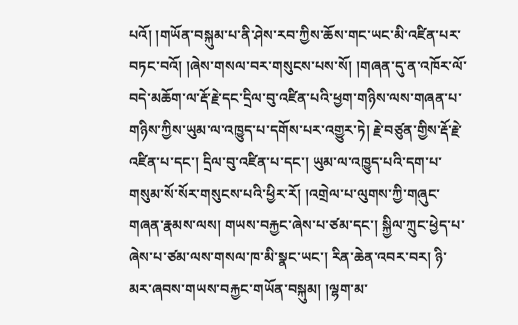པའོ། །གཡོན་བསྐུམ་པ་ནི་ཤེས་རབ་ཀྱིས་ཆོས་གང་ཡང་མི་འཛིན་པར་བཏང་བའོ། །ཞེས་གསལ་བར་གསུངས་པས་སོ། །གཞན་དུ་ན་འཁོར་ལོ་བདེ་མཆོག་ལ་རྡོ་རྗེ་དང་དྲིལ་བུ་འཛིན་པའི་ཕྱག་གཉིས་ལས་གཞན་པ་གཉིས་ཀྱིས་ཡུམ་ལ་འཁྱུད་པ་དགོས་པར་འགྱུར་ཏེ། རྗེ་བཙུན་གྱིས་རྡོ་རྗེ་འཛིན་པ་དང་། དྲིལ་བུ་འཛིན་པ་དང་། ཡུམ་ལ་འཁྱུད་པའི་དག་པ་གསུམ་སོ་སོར་གསུངས་པའི་ཕྱིར་རོ། །འགྲེལ་པ་ལུགས་ཀྱི་གཞུང་གཞན་རྣམས་ལས། གཡས་བརྐྱང་ཞེས་པ་ཙམ་དང་། སྐྱིལ་ཀྲུང་ཕྱེད་པ་ཞེས་པ་ཙམ་ལས་གསལ་ཁ་མི་སྣང་ཡང་། རིན་ཆེན་འབར་བར། ཉི་མར་ཞབས་གཡས་བརྐྱང་གཡོན་བསྐུམ། །ལྷག་མ་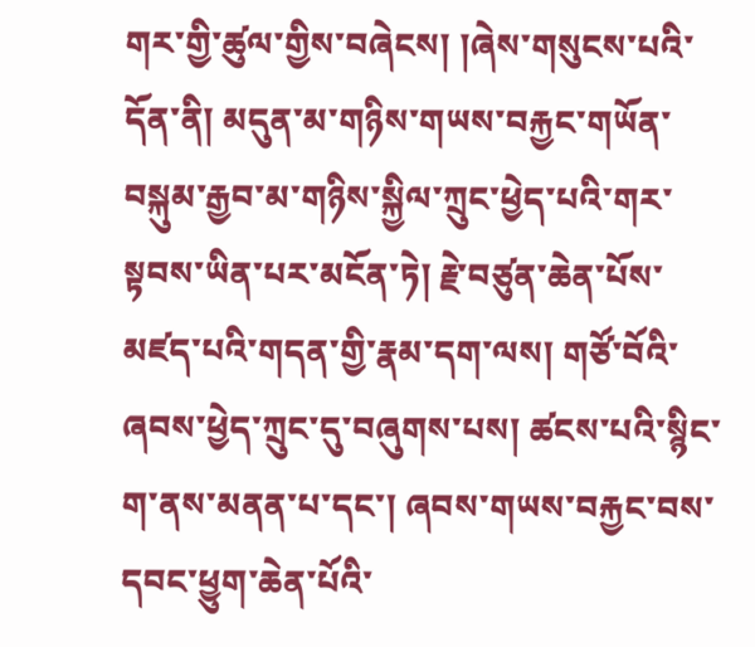གར་གྱི་ཚུལ་གྱིས་བཞེངས། །ཞེས་གསུངས་པའི་དོན་ནི། མདུན་མ་གཉིས་གཡས་བརྐྱང་གཡོན་བསྐུམ་རྒྱབ་མ་གཉིས་སྐྱིལ་ཀྲུང་ཕྱེད་པའི་གར་སྟབས་ཡིན་པར་མངོན་ཏེ། རྗེ་བཙུན་ཆེན་པོས་མཛད་པའི་གདན་གྱི་རྣམ་དག་ལས། གཙོ་བོའི་ཞབས་ཕྱེད་ཀྲུང་དུ་བཞུགས་པས། ཚངས་པའི་སྙིང་ག་ནས་མནན་པ་དང་། ཞབས་གཡས་བརྐྱང་བས་དབང་ཕྱུག་ཆེན་པོའི་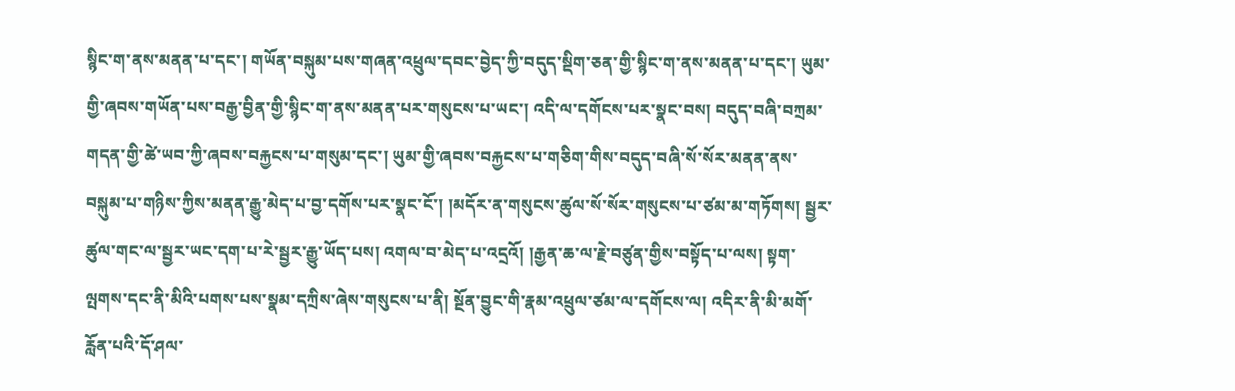སྙིང་ག་ནས་མནན་པ་དང་། གཡོན་བསྐུམ་པས་གཞན་འཕྲུལ་དབང་བྱེད་ཀྱི་བདུད་སྡིག་ཅན་གྱི་སྙིང་ག་ནས་མནན་པ་དང་། ཡུམ་གྱི་ཞབས་གཡོན་པས་བརྒྱ་བྱིན་གྱི་སྙིང་ག་ནས་མནན་པར་གསུངས་པ་ཡང་། འདི་ལ་དགོངས་པར་སྣང་བས། བདུད་བཞི་བཀྲམ་གདན་གྱི་ཚེ་ཡབ་ཀྱི་ཞབས་བརྐྱངས་པ་གསུམ་དང་། ཡུམ་གྱི་ཞབས་བརྐྱངས་པ་གཅིག་གིས་བདུད་བཞི་སོ་སོར་མནན་ནས་བསྐུམ་པ་གཉིས་ཀྱིས་མནན་རྒྱུ་མེད་པ་བྱ་དགོས་པར་སྣང་ངོ་། །མདོར་ན་གསུངས་ཚུལ་སོ་སོར་གསུངས་པ་ཙམ་མ་གཏོགས། སྦྱར་ཚུལ་གང་ལ་སྦྱར་ཡང་དག་པ་རེ་སྦྱར་རྒྱུ་ཡོད་པས། འགལ་བ་མེད་པ་འདྲའོ། །རྒྱན་ཆ་ལ་རྗེ་བཙུན་གྱིས་བསྟོད་པ་ལས། སྟག་ལྤགས་དང་ནི་མིའི་པགས་པས་སྣམ་དཀྲིས་ཞེས་གསུངས་པ་ནི། སྔོན་བྱུང་གི་རྣམ་འཕྲུལ་ཙམ་ལ་དགོངས་ལ། འདིར་ནི་མི་མགོ་རློན་པའི་དོ་ཤལ་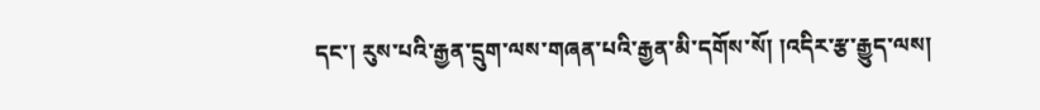དང་། རུས་པའི་རྒྱན་དྲུག་ལས་གཞན་པའི་རྒྱན་མི་དགོས་སོ། །འདིར་རྩ་རྒྱུད་ལས།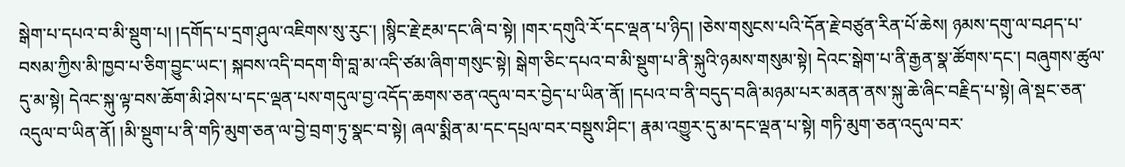སྒེག་པ་དཔའ་བ་མི་སྡུག་པ། །དགོད་པ་དྲག་ཤུལ་འཇིགས་སུ་རུང་། །སྙིང་རྗེ་རྔམ་དང་ཞི་བ་སྟེ། །གར་དགུའི་རོ་དང་ལྡན་པ་ཉིད། །ཅེས་གསུངས་པའི་དོན་རྗེ་བཙུན་རིན་པོ་ཆེས། ཉམས་དགུ་ལ་བཤད་པ་བསམ་ཀྱིས་མི་ཁྱབ་པ་ཅིག་བྱུང་ཡང་། སྐབས་འདི་བདག་གི་བླ་མ་འདི་ཙམ་ཞིག་གསུང་སྟེ། སྒེག་ཅིང་དཔའ་བ་མི་སྡུག་པ་ནི་སྐུའི་ཉམས་གསུམ་སྟེ། དེའང་སྒེག་པ་ནི་རྒྱན་སྣ་ཚོགས་དང་། བཞུགས་ཚུལ་དུ་མ་སྟེ། དེའང་སྐུ་ལྟ་བས་ཆོག་མི་ཤེས་པ་དང་ལྡན་པས་གདུལ་བྱ་འདོད་ཆགས་ཅན་འདུལ་བར་བྱེད་པ་ཡིན་ནོ། །དཔའ་བ་ནི་བདུད་བཞི་མཉམ་པར་མནན་ནས་སྐུ་ཆེ་ཞིང་བརྗིད་པ་སྟེ། ཞེ་སྡང་ཅན་འདུལ་བ་ཡིན་ནོ། །མི་སྡུག་པ་ནི་གཏི་མུག་ཅན་ལ་བྱེ་བྲག་ཏུ་སྣང་བ་སྟེ། ཞལ་སྨིན་མ་དང་དཔྲལ་བར་བསྡུས་ཤིང་། རྣམ་འགྱུར་དུ་མ་དང་ལྡན་པ་སྟེ། གཏི་མུག་ཅན་འདུལ་བར་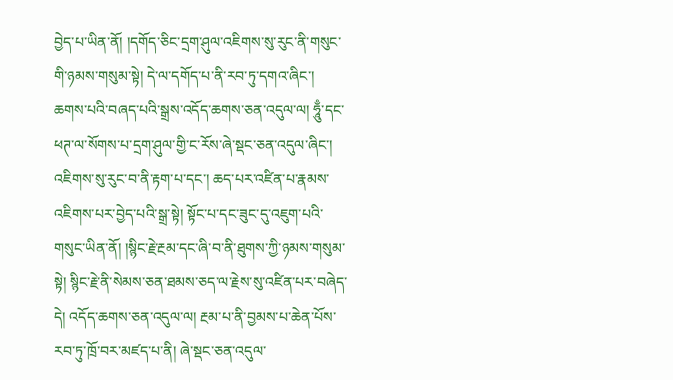བྱེད་པ་ཡིན་ནོ། །དགོད་ཅིང་དྲག་ཤུལ་འཇིགས་སུ་རུང་ནི་གསུང་གི་ཉམས་གསུམ་སྟེ། དེ་ལ་དགོད་པ་ནི་རབ་ཏུ་དགའ་ཞིང་། ཆགས་པའི་བཞད་པའི་སྒྲས་འདོད་ཆགས་ཅན་འདུལ་ལ། ཧཱུྃ་དང་ཕཊ་ལ་སོགས་པ་དྲག་ཤུལ་གྱི་ང་རོས་ཞེ་སྡང་ཅན་འདུལ་ཞིང་། འཇིགས་སུ་རུང་བ་ནི་རྟག་པ་དང་། ཆད་པར་འཛིན་པ་རྣམས་འཇིགས་པར་བྱེད་པའི་སྒྲ་སྟེ། སྟོང་པ་དང་ཟུང་དུ་འཇུག་པའི་གསུང་ཡིན་ནོ། །སྙིང་རྗེ་རྔམ་དང་ཞི་བ་ནི་ཐུགས་ཀྱི་ཉམས་གསུམ་སྟེ། སྙིང་རྗེ་ནི་སེམས་ཅན་ཐམས་ཅད་ལ་རྗེས་སུ་འཛིན་པར་བཞེད་དེ། འདོད་ཆགས་ཅན་འདུལ་ལ། རྔམ་པ་ནི་བྱམས་པ་ཆེན་པོས་རབ་ཏུ་ཁྲོ་བར་མཛད་པ་ནི། ཞེ་སྡང་ཅན་འདུལ་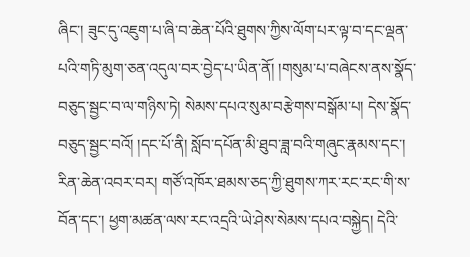ཞིང་། ཟུང་དུ་འཇུག་པ་ཞི་བ་ཆེན་པོའི་ཐུགས་ཀྱིས་ལོག་པར་ལྟ་བ་དང་ལྡན་པའི་གཏི་མུག་ཅན་འདུལ་བར་བྱེད་པ་ཡིན་ནོ། །གསུམ་པ་བཞེངས་ནས་སྣོད་བཅུད་སྦྱང་བ་ལ་གཉིས་ཏེ། སེམས་དཔའ་སུམ་བརྩེགས་བསྒོམ་པ། དེས་སྣོད་བཅུད་སྦྱང་བའོ། །དང་པོ་ནི། སློབ་དཔོན་མི་ཐུབ་ཟླ་བའི་གཞུང་རྣམས་དང་། རིན་ཆེན་འབར་བར། གཙོ་འཁོར་ཐམས་ཅད་ཀྱི་ཐུགས་ཀར་རང་རང་གི་ས་བོན་དང་། ཕྱག་མཚན་ལས་རང་འདྲའི་ཡེ་ཤེས་སེམས་དཔའ་བསྐྱེད། དེའི་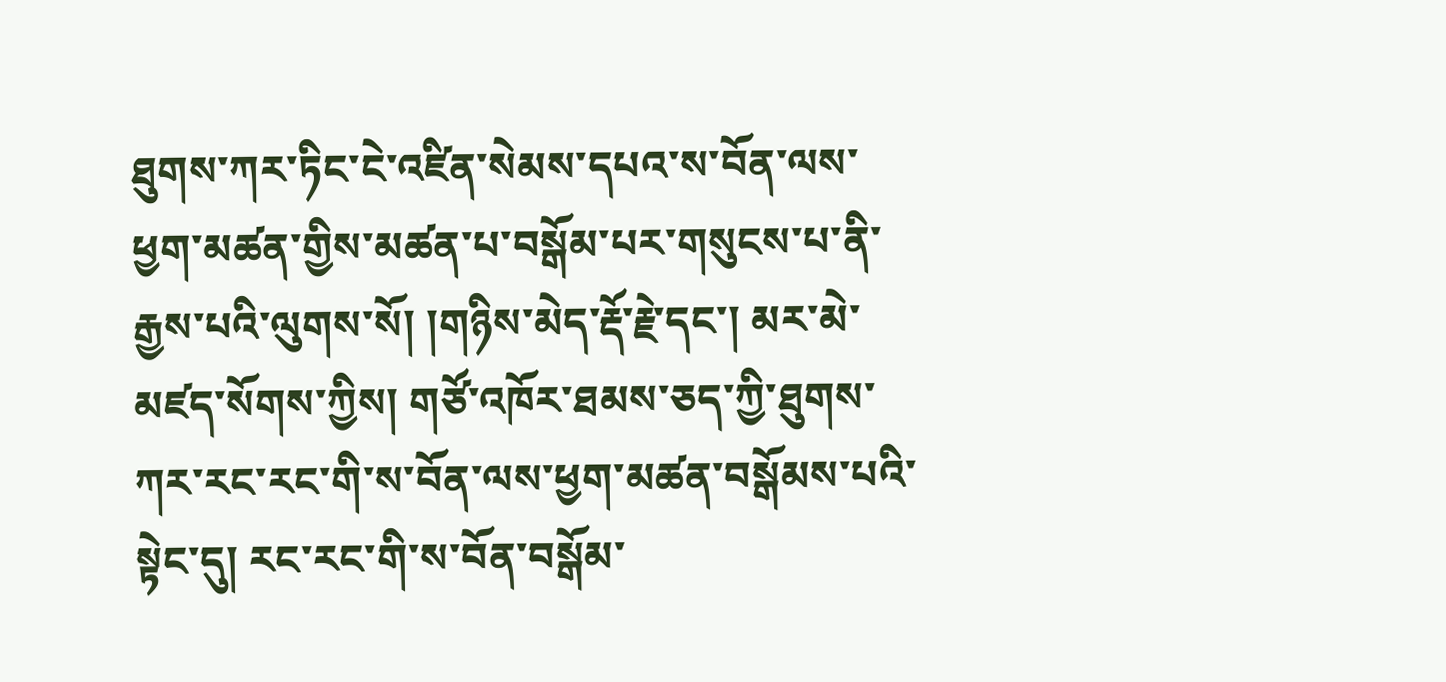ཐུགས་ཀར་ཏིང་ངེ་འཛིན་སེམས་དཔའ་ས་བོན་ལས་ཕྱག་མཚན་གྱིས་མཚན་པ་བསྒོམ་པར་གསུངས་པ་ནི་རྒྱས་པའི་ལུགས་སོ། །གཉིས་མེད་རྡོ་རྗེ་དང་། མར་མེ་མཛད་སོགས་ཀྱིས། གཙོ་འཁོར་ཐམས་ཅད་ཀྱི་ཐུགས་ཀར་རང་རང་གི་ས་བོན་ལས་ཕྱག་མཚན་བསྒོམས་པའི་སྟེང་དུ། རང་རང་གི་ས་བོན་བསྒོམ་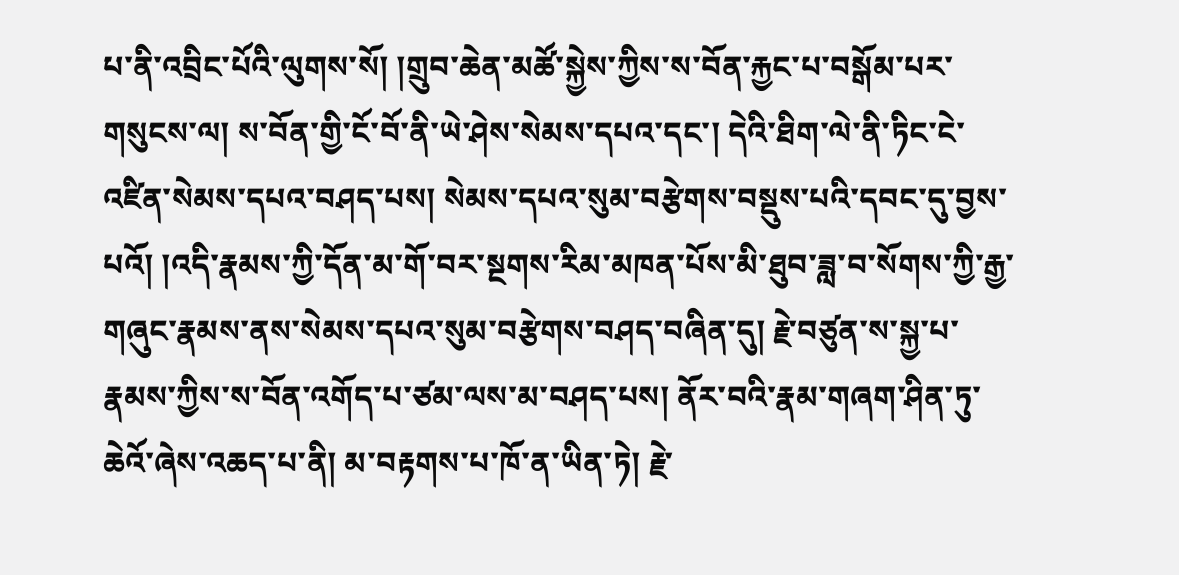པ་ནི་འབྲིང་པོའི་ལུགས་སོ། །གྲུབ་ཆེན་མཚོ་སྐྱེས་ཀྱིས་ས་བོན་རྐྱང་པ་བསྒོམ་པར་གསུངས་ལ། ས་བོན་གྱི་ངོ་བོ་ནི་ཡེ་ཤེས་སེམས་དཔའ་དང་། དེའི་ཐིག་ལེ་ནི་ཏིང་ངེ་འཛིན་སེམས་དཔའ་བཤད་པས། སེམས་དཔའ་སུམ་བརྩེགས་བསྡུས་པའི་དབང་དུ་བྱས་པའོ། །འདི་རྣམས་ཀྱི་དོན་མ་གོ་བར་སྔགས་རིམ་མཁན་པོས་མི་ཐུབ་ཟླ་བ་སོགས་ཀྱི་རྒྱ་གཞུང་རྣམས་ནས་སེམས་དཔའ་སུམ་བརྩེགས་བཤད་བཞིན་དུ། རྗེ་བཙུན་ས་སྐྱ་པ་རྣམས་ཀྱིས་ས་བོན་འགོད་པ་ཙམ་ལས་མ་བཤད་པས། ནོར་བའི་རྣམ་གཞག་ཤིན་ཏུ་ཆེའོ་ཞེས་འཆད་པ་ནི། མ་བརྟགས་པ་ཁོ་ན་ཡིན་ཏེ། རྗེ་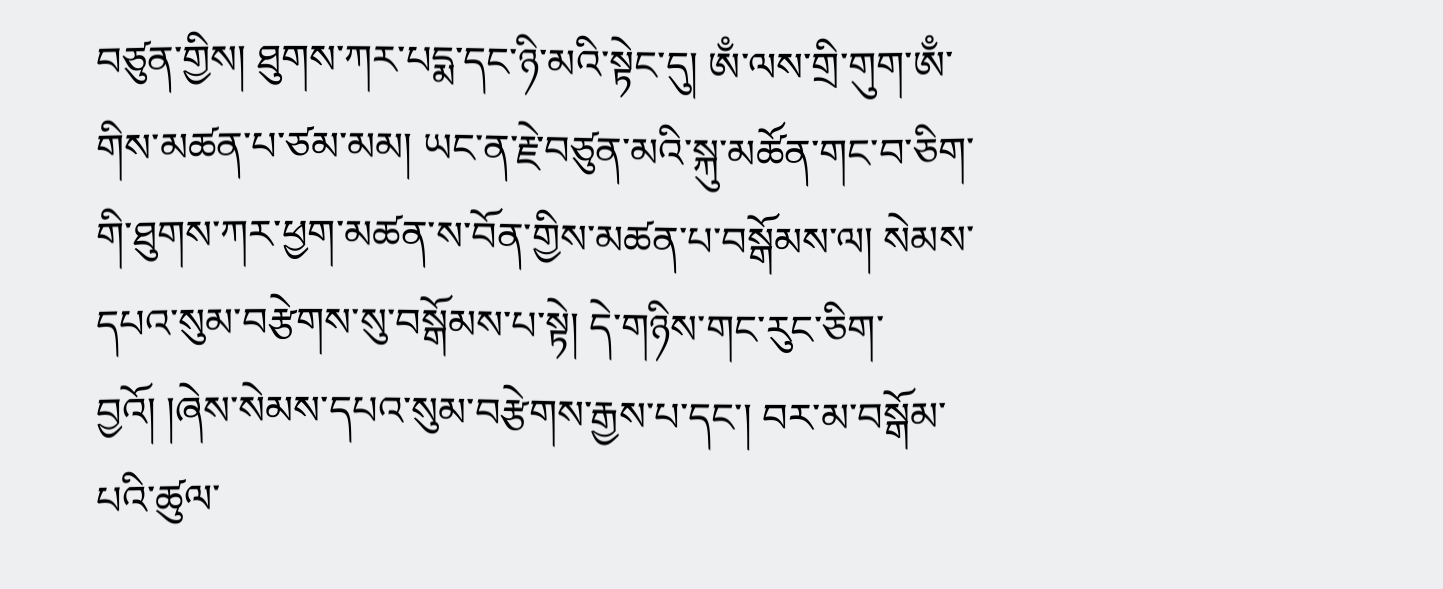བཙུན་གྱིས། ཐུགས་ཀར་པདྨ་དང་ཉི་མའི་སྟེང་དུ། ཨྃ་ལས་གྲི་གུག་ཨྃ་གིས་མཚན་པ་ཙམ་མམ། ཡང་ན་རྗེ་བཙུན་མའི་སྐུ་མཚོན་གང་བ་ཅིག་གི་ཐུགས་ཀར་ཕྱག་མཚན་ས་བོན་གྱིས་མཚན་པ་བསྒོམས་ལ། སེམས་དཔའ་སུམ་བརྩེགས་སུ་བསྒོམས་པ་སྟེ། དེ་གཉིས་གང་རུང་ཅིག་བྱའོ། །ཞེས་སེམས་དཔའ་སུམ་བརྩེགས་རྒྱས་པ་དང་། བར་མ་བསྒོམ་པའི་ཚུལ་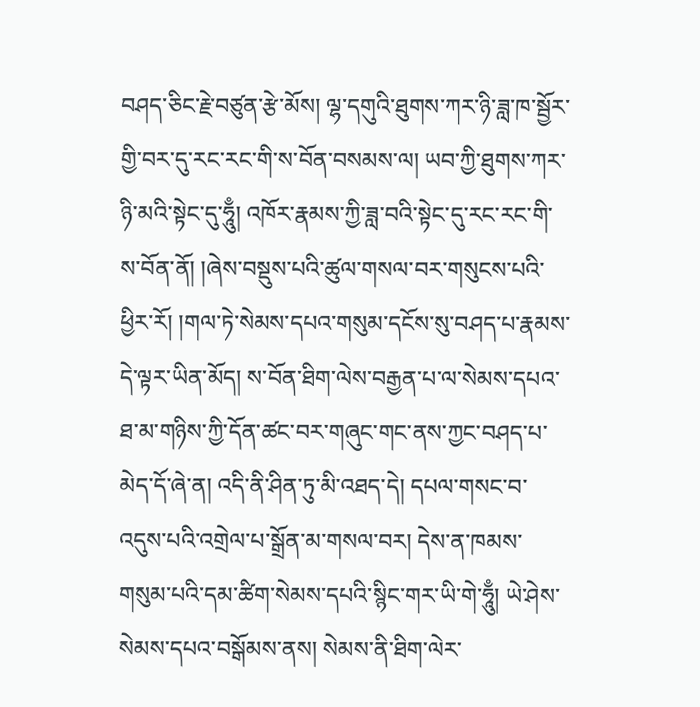བཤད་ཅིང་རྗེ་བཙུན་རྩེ་མོས། ལྷ་དགུའི་ཐུགས་ཀར་ཉི་ཟླ་ཁ་སྦྱོར་གྱི་བར་དུ་རང་རང་གི་ས་བོན་བསམས་ལ། ཡབ་ཀྱི་ཐུགས་ཀར་ཉི་མའི་སྟེང་དུ་ཧཱུྃ། འཁོར་རྣམས་ཀྱི་ཟླ་བའི་སྟེང་དུ་རང་རང་གི་ས་བོན་ནོ། །ཞེས་བསྡུས་པའི་ཚུལ་གསལ་བར་གསུངས་པའི་ཕྱིར་རོ། །གལ་ཏེ་སེམས་དཔའ་གསུམ་དངོས་སུ་བཤད་པ་རྣམས་དེ་ལྟར་ཡིན་མོད། ས་བོན་ཐིག་ལེས་བརྒྱན་པ་ལ་སེམས་དཔའ་ཐ་མ་གཉིས་ཀྱི་དོན་ཚང་བར་གཞུང་གང་ནས་ཀྱང་བཤད་པ་མེད་དོ་ཞེ་ན། འདི་ནི་ཤིན་ཏུ་མི་འཐད་དེ། དཔལ་གསང་བ་འདུས་པའི་འགྲེལ་པ་སྒྲོན་མ་གསལ་བར། དེས་ན་ཁམས་གསུམ་པའི་དམ་ཚིག་སེམས་དཔའི་སྙིང་གར་ཡི་གེ་ཧཱུྃ། ཡེ་ཤེས་སེམས་དཔའ་བསྒོམས་ནས། སེམས་ནི་ཐིག་ལེར་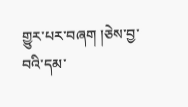གྱུར་པར་བཞག །ཅེས་བྱ་བའི་དམ་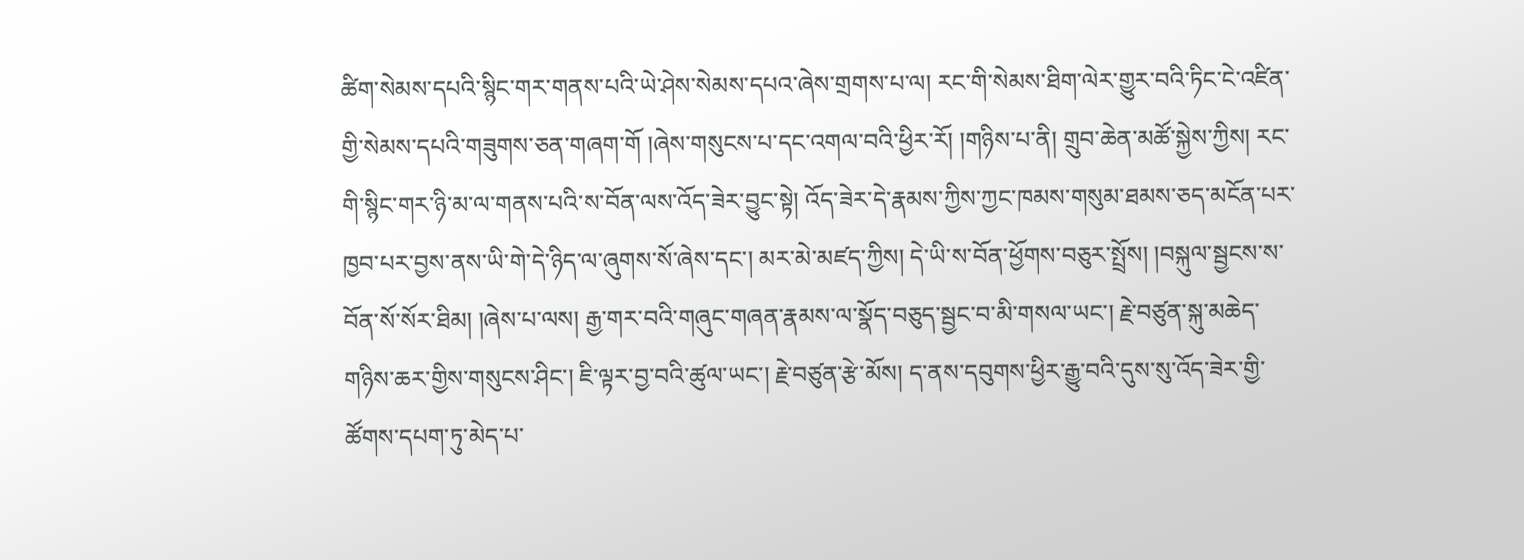ཚིག་སེམས་དཔའི་སྙིང་གར་གནས་པའི་ཡེ་ཤེས་སེམས་དཔའ་ཞེས་གྲགས་པ་ལ། རང་གི་སེམས་ཐིག་ལེར་གྱུར་བའི་ཏིང་ངེ་འཛིན་གྱི་སེམས་དཔའི་གཟུགས་ཅན་གཞག་གོ །ཞེས་གསུངས་པ་དང་འགལ་བའི་ཕྱིར་རོ། །གཉིས་པ་ནི། གྲུབ་ཆེན་མཚོ་སྐྱེས་ཀྱིས། རང་གི་སྙིང་གར་ཉི་མ་ལ་གནས་པའི་ས་བོན་ལས་འོད་ཟེར་བྱུང་སྟེ། འོད་ཟེར་དེ་རྣམས་ཀྱིས་ཀྱང་ཁམས་གསུམ་ཐམས་ཅད་མངོན་པར་ཁྱབ་པར་བྱས་ནས་ཡི་གེ་དེ་ཉིད་ལ་ཞུགས་སོ་ཞེས་དང་། མར་མེ་མཛད་ཀྱིས། དེ་ཡི་ས་བོན་ཕྱོགས་བཅུར་སྤྲོས། །བསྐུལ་སྦྱངས་ས་བོན་སོ་སོར་ཐིམ། །ཞེས་པ་ལས། རྒྱ་གར་བའི་གཞུང་གཞན་རྣམས་ལ་སྣོད་བཅུད་སྦྱང་བ་མི་གསལ་ཡང་། རྗེ་བཙུན་སྐུ་མཆེད་གཉིས་ཆར་གྱིས་གསུངས་ཤིང་། ཇི་ལྟར་བྱ་བའི་ཚུལ་ཡང་། རྗེ་བཙུན་རྩེ་མོས། ད་ནས་དབུགས་ཕྱིར་རྒྱུ་བའི་དུས་སུ་འོད་ཟེར་གྱི་ཚོགས་དཔག་ཏུ་མེད་པ་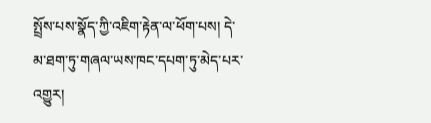སྤྲོས་པས་སྣོད་ཀྱི་འཇིག་རྟེན་ལ་ཕོག་པས། དེ་མ་ཐག་ཏུ་གཞལ་ཡས་ཁང་དཔག་ཏུ་མེད་པར་འགྱུར།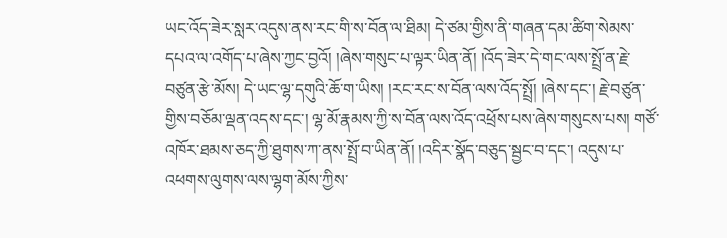ཡང་འོད་ཟེར་སླར་འདུས་ནས་རང་གི་ས་བོན་ལ་ཐིམ། དེ་ཙམ་གྱིས་ནི་གཞན་དམ་ཚིག་སེམས་དཔའ་ལ་འགོད་པ་ཞེས་ཀྱང་བྱའོ། །ཞེས་གསུང་པ་ལྟར་ཡིན་ནོ། །འོད་ཟེར་དེ་གང་ལས་སྤྲོ་ན་རྗེ་བཙུན་རྩེ་མོས། དེ་ཡང་ལྷ་དགུའི་ཆོ་ག་ཡིས། །རང་རང་ས་བོན་ལས་འོད་སྤྲོ། །ཞེས་དང་། རྗེ་བཙུན་གྱིས་བཅོམ་ལྡན་འདས་དང་། ལྷ་མོ་རྣམས་ཀྱི་ས་བོན་ལས་འོད་འཕྲོས་པས་ཞེས་གསུངས་པས། གཙོ་འཁོར་ཐམས་ཅད་ཀྱི་ཐུགས་ཀ་ནས་སྤྲོ་བ་ཡིན་ནོ། །འདིར་སྣོད་བཅུད་སྦྱང་བ་དང་། འདུས་པ་འཕགས་ལུགས་ལས་ལྷག་མོས་ཀྱིས་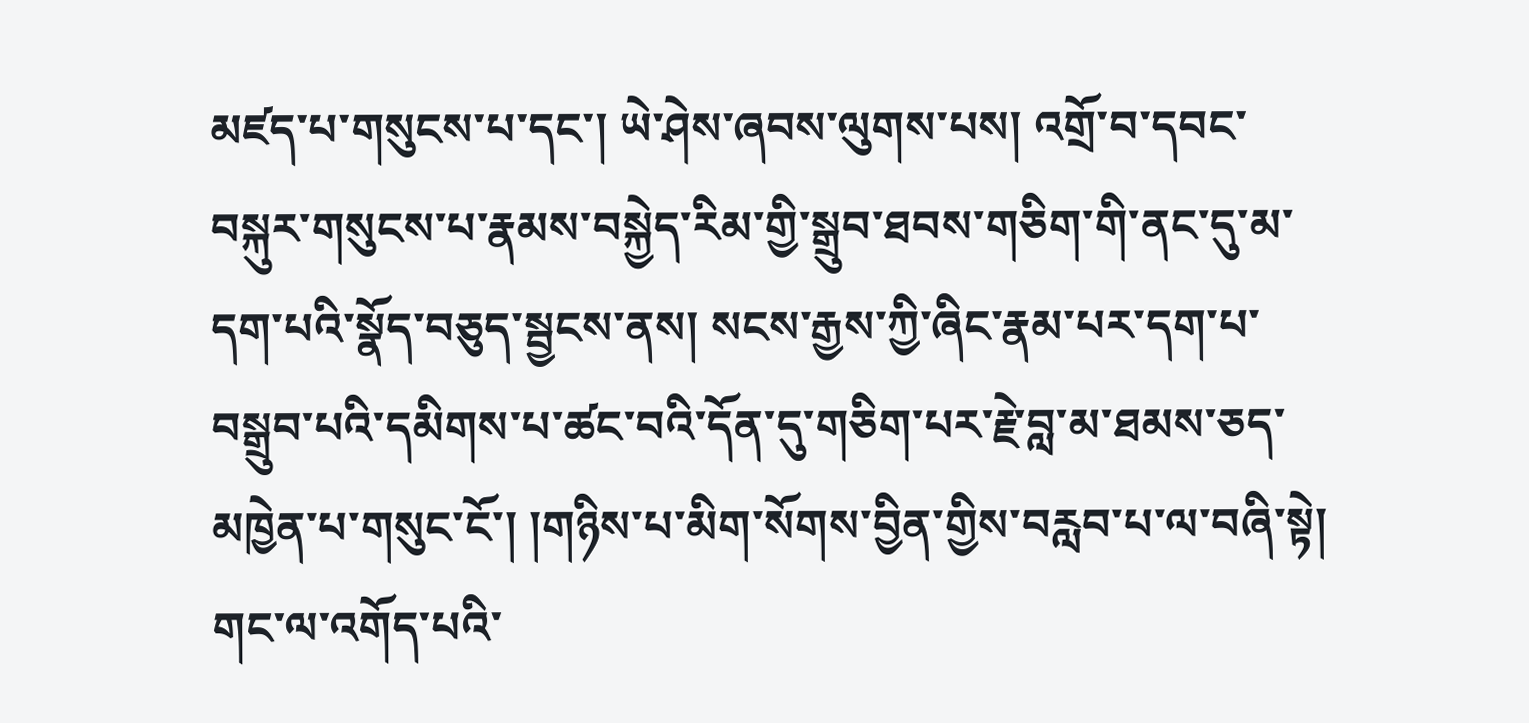མཛད་པ་གསུངས་པ་དང་། ཡེ་ཤེས་ཞབས་ལུགས་པས། འགྲོ་བ་དབང་བསྐུར་གསུངས་པ་རྣམས་བསྐྱེད་རིམ་གྱི་སྒྲུབ་ཐབས་གཅིག་གི་ནང་དུ་མ་དག་པའི་སྣོད་བཅུད་སྦྱངས་ནས། སངས་རྒྱས་ཀྱི་ཞིང་རྣམ་པར་དག་པ་བསྒྲུབ་པའི་དམིགས་པ་ཚང་བའི་དོན་དུ་གཅིག་པར་རྗེ་བླ་མ་ཐམས་ཅད་མཁྱེན་པ་གསུང་ངོ་། །གཉིས་པ་མིག་སོགས་བྱིན་གྱིས་བརླབ་པ་ལ་བཞི་སྟེ། གང་ལ་འགོད་པའི་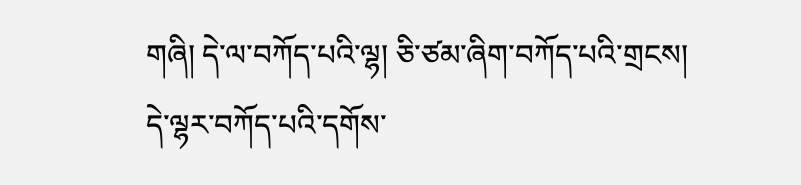གཞི། དེ་ལ་བཀོད་པའི་ལྷ། ཅི་ཙམ་ཞིག་བཀོད་པའི་གྲངས། དེ་ལྷར་བཀོད་པའི་དགོས་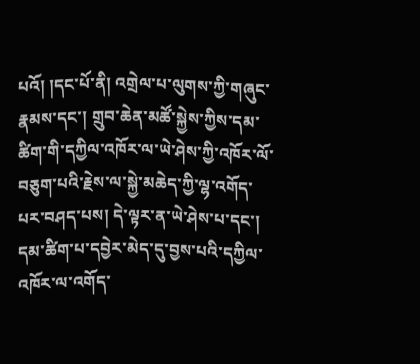པའོ། །དང་པོ་ནི། འགྲེལ་པ་ལུགས་ཀྱི་གཞུང་རྣམས་དང་། གྲུབ་ཆེན་མཚོ་སྐྱེས་ཀྱིས་དམ་ཚིག་གི་དཀྱིལ་འཁོར་ལ་ཡེ་ཤེས་ཀྱི་འཁོར་ལོ་བཅུག་པའི་རྗེས་ལ་སྐྱེ་མཆེད་ཀྱི་ལྷ་འགོད་པར་བཤད་པས། དེ་ལྟར་ན་ཡེ་ཤེས་པ་དང་། དམ་ཚིག་པ་དབྱེར་མེད་དུ་བྱས་པའི་དཀྱིལ་འཁོར་ལ་འགོད་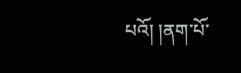པའོ། །ནག་པོ་